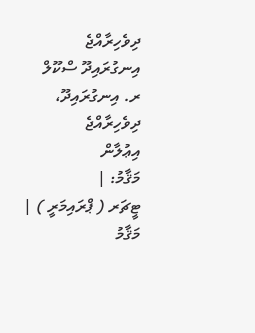ދިވެހިރާއްޖެ
އިނގުރައިދޫ ސްކޫލް
ރ. އިނގުރައިދޫ، ދިވެހިރާއްޖެ
އިޢުލާން
މަޤާމު: |
ޓީޗަރ ( ޕްރައިމަރީ ) |
މަޤާމު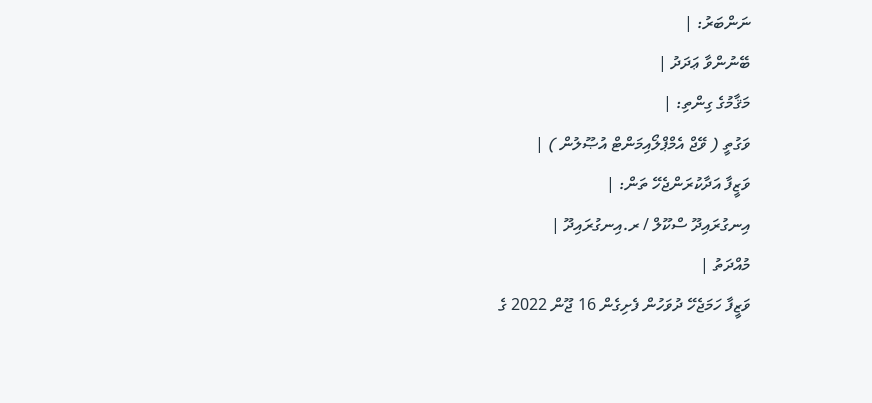ނަންބަރު: |
ބޭނުންވާ ޢަދަދު |
މަޤާމުގެ ގިންތި: |
ވަގުތީ ( ވޭޖް އެމްޕްލޯއިމަންޓް އުޞޫލުން ) |
ވަޒީފާ އަދާކުރަންޖެހޭ ތަން: |
އިނގުރައިދޫ ސްކޫލް / ރ.އިނގުރައިދޫ |
މުއްދަތު |
ވަޒީފާ ހަމަޖެހޭ ދުވަހުން ފެށިގެން 16 ޖޫން 2022 ގެ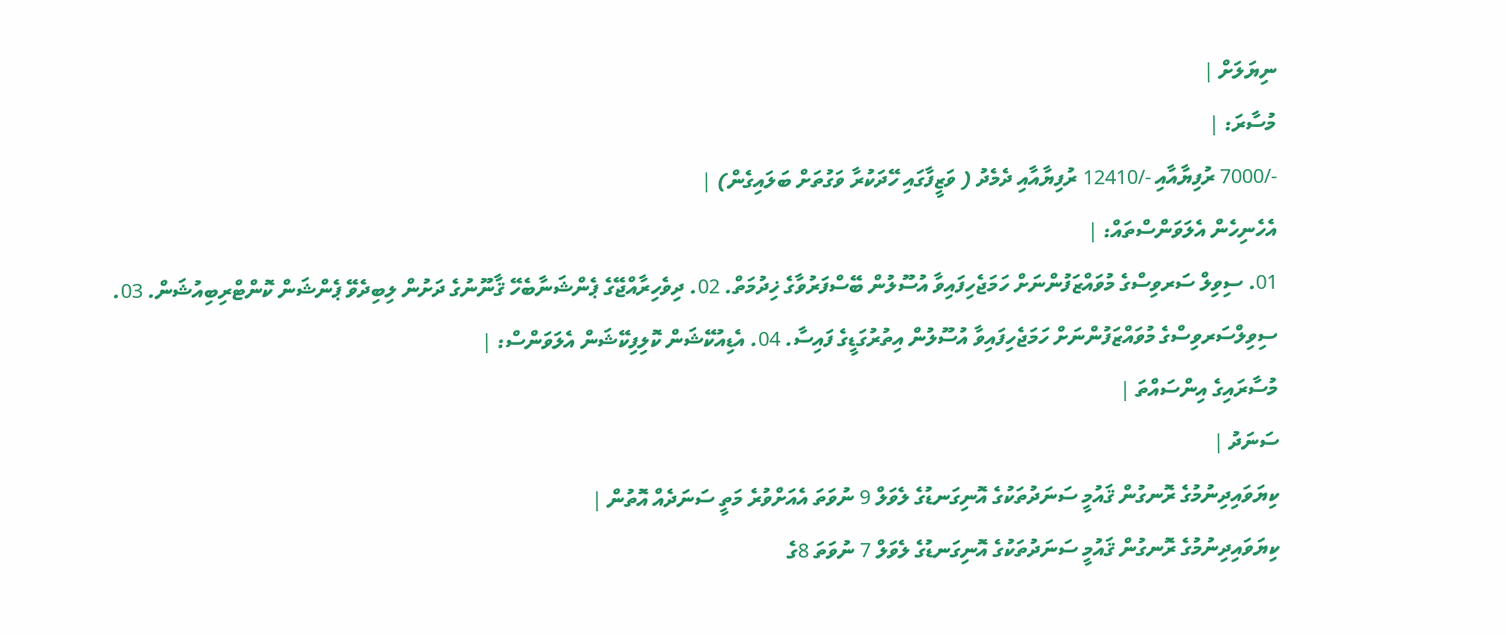ނިޔަލަށް |
މުސާރަ: |
-/7000 ރުފިޔާއާއި -/12410 ރުފިޔާއާއި ދެމެދު ( ވަޒީފާގައި ހޭދަކުރާ ވަގުތަށް ބަލައިގެން) |
އެހެނިހެން އެލަވަންސްތައް: |
01. ސިވިލް ސަރވިސްގެ މުވައްޒަފުންނަށް ހަމަޖެހިފައިވާ އުސޫލުން ބޭސްފަރުވާގެ ޚިދުމަތް. 02. ދިވެހިރާއްޖޭގެ ޕެންޝަނާބެހޭ ޤާނޫނުގެ ދަށުން ލިބިދެވޭ ޕެންޝަން ކޮންޓްރިބިއުޝަން. 03. ސިވިލްސަރވިސްގެ މުވައްޒަފުންނަށް ހަމަޖެހިފައިވާ އުސޫލުން އިތުރުގަޑީގެ ފައިސާ. 04. އެޑިއުކޭޝަން ކޮލިފިކޭޝަން އެލަވަންސް: |
މުސާރައިގެ އިންސައްތަ |
ސަނަދު |
ކިޔަވައިދިނުމުގެ ރޮނގުން ޤައުމީ ސަނަދުތަކުގެ އޮނިގަނޑުގެ ލެވަލް 9 ނުވަތަ އެއަށްވުރެ މަތީ ސަނަދެއް އޮތުން |
ކިޔަވައިދިނުމުގެ ރޮނގުން ޤައުމީ ސަނަދުތަކުގެ އޮނިގަނޑުގެ ލެވަލް 7 ނުވަތަ 8ގެ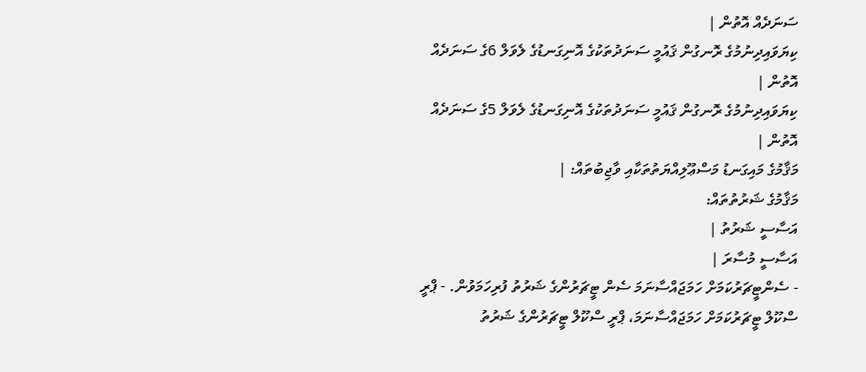ސަނަދެއް އޮތުން |
ކިޔަވައިދިނުމުގެ ރޮނގުން ޤައުމީ ސަނަދުތަކުގެ އޮނިގަނޑުގެ ލެވަލް 6ގެ ސަނަދެއް އޮތުން |
ކިޔަވައިދިނުމުގެ ރޮނގުން ޤައުމީ ސަނަދުތަކުގެ އޮނިގަނޑުގެ ލެވަލް 5ގެ ސަނަދެއް އޮތުން |
މަޤާމުގެ މައިގަނޑު މަސްޢޫލިއްޔަތުތަކާއި ވާޖިބުތައް: |
މަޤާމުގެ ޝަރުތުތައް:
އަސާސީ ޝަރުތު |
އަސާސީ މުސާރަ |
- ސެންޓީޗަރުކަމަށް ހަމަޖައްސާނަމަ ސެން ޓީޗަރުންގެ ޝަރުތު ފުރިހަމަވުން. - ޕްރީ ސްކޫލް ޓީޗަރުކަމަށް ހަމަޖައްސާނަމަ، ޕްރީ ސްކޫލް ޓީޗަރުންގެ ޝަރުތު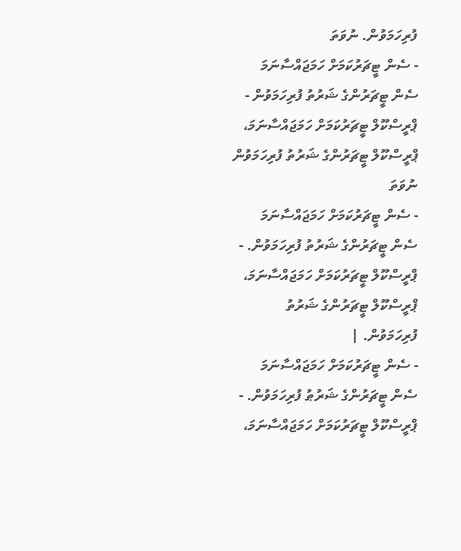ފުރިހަމަވުން. ނުވަތަ
- ސެން ޓީޗަރުކަމަށް ހަމަޖައްސާނަމަ ސެން ޓީޗަރުންގެ ޝަރުތު ފުރިހަމަވުން - ޕްރީސްކޫލް ޓީޗަރުކަމަށް ހަމަޖައްސާނަމަ، ޕްރީސްކޫލް ޓީޗަރުންގެ ޝަރުތު ފުރިހަމަވުން ނުވަތަ
- ސެން ޓީޗަރުކަމަށް ހަމަޖައްސާނަމަ ސެން ޓީޗަރުންގެ ޝަރުތު ފުރިހަމަވުން. - ޕްރީސްކޫލް ޓީޗަރުކަމަށް ހަމަޖައްސާނަމަ، ޕްރީސްކޫލް ޓީޗަރުންގެ ޝަރުތު ފުރިހަމަވުން. |
- ސެން ޓީޗަރުކަމަށް ހަމަޖައްސާނަމަ ސެން ޓީޗަރުންގެ ޝަރުޠު ފުރިހަމަވުން. - ޕްރީސްކޫލް ޓީޗަރުކަމަށް ހަމަޖައްސާނަމަ،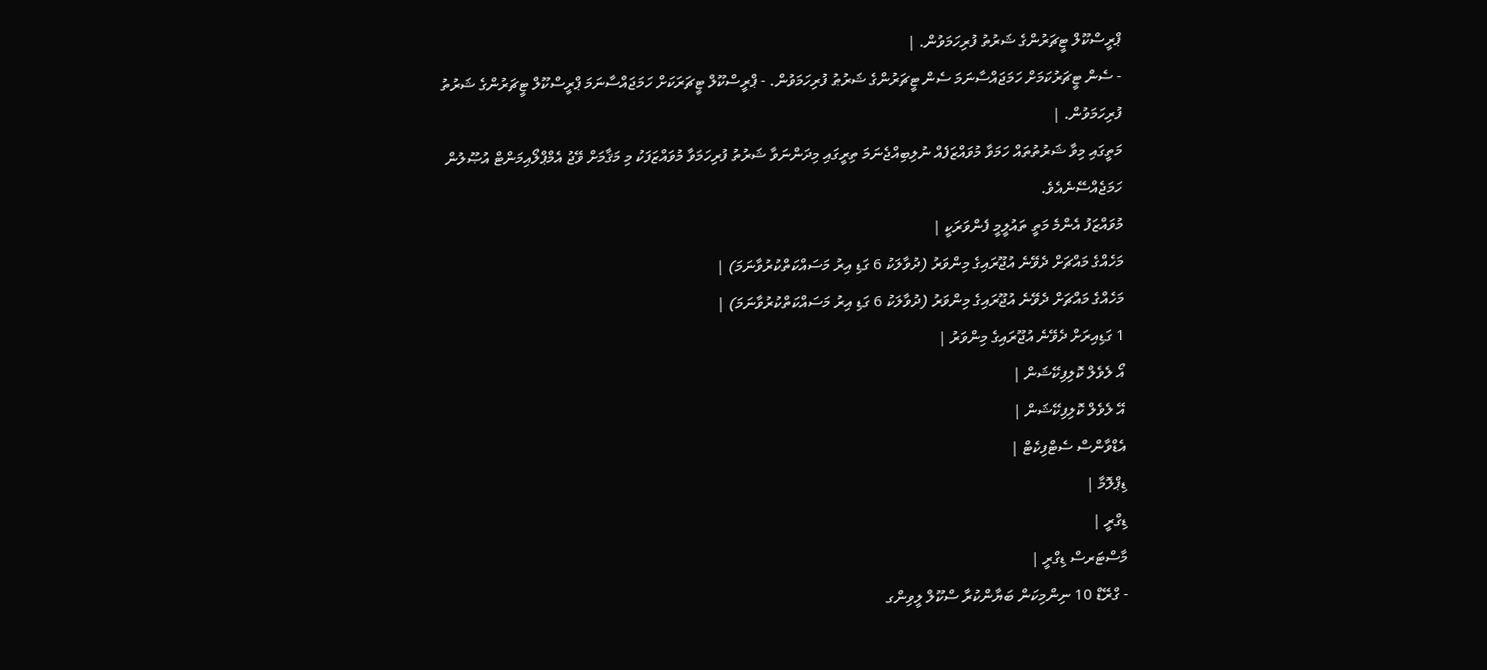ޕްރީސްކޫލް ޓީޗަރުންގެ ޝަރުތު ފުރިހަމަވުން. |
- ސެން ޓީޗަރުކަމަށް ހަމަޖައްސާނަމަ ސެން ޓީޗަރުންގެ ޝަރުޠު ފުރިހަމަވުން. - ޕްރީސްކޫލް ޓީޗަރަކަށް ހަމަޖައްސާނަމަ ޕްރީސްކޫލް ޓީޗަރުންގެ ޝަރުތު ފުރިހަމަވުން. |
މަތީގައި މިވާ ޝަރުތުތައް ހަމަވާ މުވައްޒަފެއް ނުލިބިއްޖެނަމަ ތިރީގައި މިދަންނަވާ ޝަރުތު ފުރިހަމަވާ މުވައްޒަފަކު މި މަޤާމަށް ވޭޖު އެމްޕްލޯއިމަންޓް އުޞޫލުން ހަމަޖެއްސޭނެއެވެ.
މުވައްޒަފު އެންމެ މަތީ ތައުލީމީ ފެންވަރަކީ |
މަހެއްގެ މައްޗަށް ދެވޭނެ އުޖޫރައިގެ މިންވަރު (ދުވާލަކު 6 ގަޑި އިރު މަސައްކަތްކުރުވާނަމަ) |
މަހެއްގެ މައްޗަށް ދެވޭނެ އުޖޫރައިގެ މިންވަރު (ދުވާލަކު 6 ގަޑި އިރު މަސައްކަތްކުރުވާނަމަ) |
1 ގަޑިއިރަށް ދެވޭނެ އުޖޫރައިގެ މިންވަރު |
އޯ ލެވެލް ކޮލިފިކޭޝަން |
އޭ ލެވެލް ކޮލިފިކޭޝަން |
އެޑްވާންސް ސެޓްފިކެޓް |
ޑިޕްލޮމާ |
ޑިގްރީ |
މާސްޓަރސް ޑިގްރީ |
- ގްރޭޑް 10 ނިންމިކަން ބަޔާންކުރާ ސްކޫލް ލީވިންގ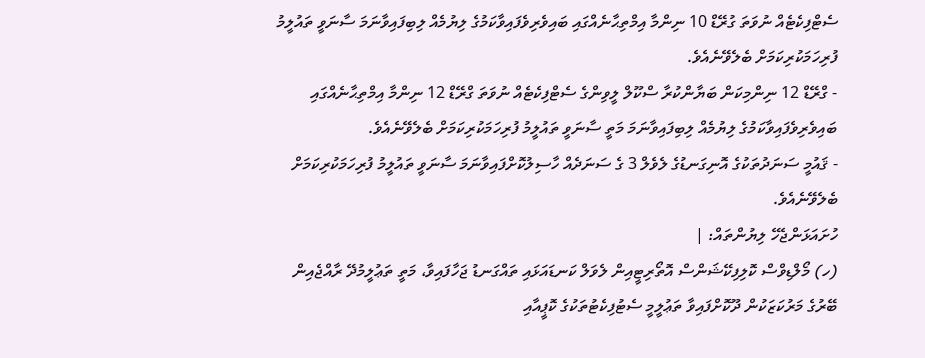ސެޓްފިކެޓެއް ނުވަތަ ގުރޭޑް 10 ނިންމާ އިމްތިޙާނެއްގައި ބައިވެރިވެފައިވާކަމުގެ ލިޔުމެއް ލިބިފައިވާނަމަ ސާނަވީ ތައުލީމު ފުރިހަމަކުރިކަމަށް ބެލެވޭނެއެވެ.
- ގްރޭޑް 12 ނިންމިކަން ބަޔާންކުރާ ސްކޫލް ލީވިންގެ ސެޓްފިކެޓެއް ނުވަތަ ގްރޭޑް 12 ނިންމާ އިމްތިޙާނެއްގައި ބައިވެރިވެފައިވާކަމުގެ ލިޔުމެއް ލިބިފައިވާނަމަ މަތީ ސާނަވީ ތައުލީމު ފުރިހަމަކުރިކަމަށް ބެލެވޭނެއެވެ.
- ޤައުމީ ސަނަދުތަކުގެ އޮނިގަނޑުގެ ލެވެލް 3 ގެ ސަނަދެއް ހާސިލުކޮށްފައިވާނަމަ ސާނަވީ ތައުލީމު ފުރިހަމަކުރިކަމަށް ބެލެވޭނެއެވެ.
ހުށައަޅަންޖެހޭ ލިޔުންތައް: |
(ހ) މޯލްޑިވްސް ކޮލިފިކޭޝަންސް އޮތޯރިޓީއިން ލެވަލް ކަނޑައަޅައި ތައްގަނޑު ޖަހާފައިވާ، މަތީ ތަޢުލީމުދޭ ރާއްޖެއިން ބޭރުގެ މަރުކަޒަކުން ދޫކޮށްފައިވާ ތަޢުލީމީ ސެޓުފިކެޓުތަކުގެ ކޮޕީއާއި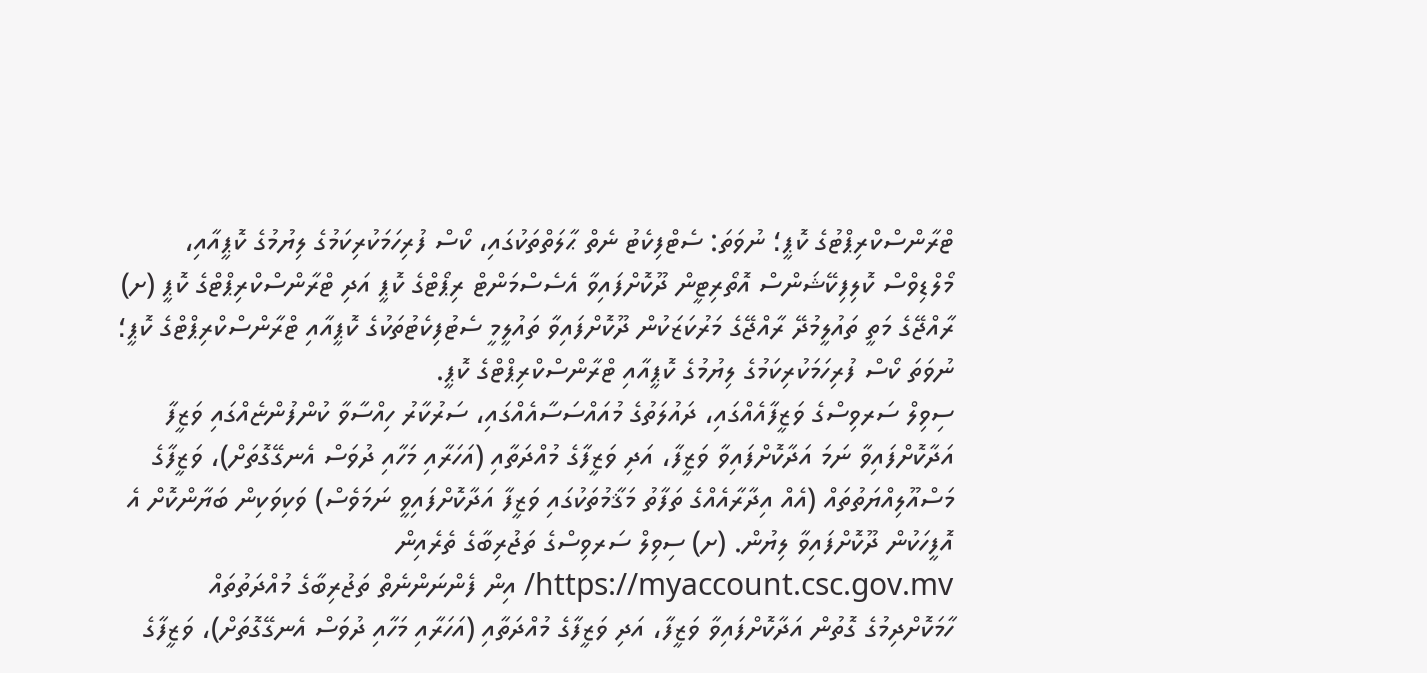ޓްރާންސްކްރިޕްޓުގެ ކޮޕީ؛ ނުވަތަ: ސެޓްފިކެޓު ނެތް ޙާލަތްތަކުގައި، ކޯސް ފުރިހަމަކުރިކަމުގެ ލިޔުމުގެ ކޮޕީއާއި، މޯލްޑިވްސް ކޮލިފިކޭޝަންސް އޮތޯރިޓީން ދޫކޮށްފައިވާ އެސެސްމަންޓް ރިޕޯޓްގެ ކޮޕީ އަދި ޓްރާންސްކްރިޕްޓްގެ ކޮޕީ (ށ) ރާއްޖޭގެ މަތީ ތައުލީމުދޭ ރާއްޖޭގެ މަރުކަޒަކުން ދޫކޮށްފައިވާ ތައުލީމީ ސެޓުފިކެޓުތަކުގެ ކޮޕީއާއި ޓްރާންސްކްރިޕްޓްގެ ކޮޕީ؛ ނުވަތަ ކޯސް ފުރިހަމަކުރިކަމުގެ ލިޔުމުގެ ކޮޕީއާއި ޓްރާންސްކްރިޕްޓްގެ ކޮޕީ.
ސިވިލް ސަރވިސްގެ ވަޒީފާއެއްގައި، ދައުލަތުގެ މުއައްސަސާއެއްގައި، ސަރުކާރު ހިއްސާވާ ކުންފުންޏެއްގައި ވަޒީފާ އަދާކޮށްފައިވާ ނަމަ އަދާކޮށްފައިވާ ވަޒީފާ، އަދި ވަޒީފާގެ މުއްދަތާއި (އަހަރާއި މަހާއި ދުވަސް އެނގޭގޮތަށް)، ވަޒީފާގެ މަސްއޫލިއްޔަތުތައް (އެއް އިދާރާއެއްގެ ތަފާތު މަޤާމުތަކުގައި ވަޒީފާ އަދާކޮށްފައިވީ ނަމަވެސް) ވަކިވަކިން ބަޔާންކޮށް އެ އޮފީހަކުން ދޫކޮށްފައިވާ ލިޔުން. (ށ) ސިވިލް ސަރވިސްގެ ތަޖުރިބާގެ ތެރެއިން https://myaccount.csc.gov.mv/ އިން ފެންނަންނެތް ތަޖުރިބާގެ މުއްދަތުތައް ހާމަކޮށްދިމުގެ ގޮތުން އަދާކޮށްފައިވާ ވަޒީފާ، އަދި ވަޒީފާގެ މުއްދަތާއި (އަހަރާއި މަހާއި ދުވަސް އެނގޭގޮތަށް)، ވަޒީފާގެ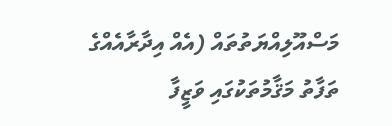މަސްއޫލިއްޔަތުތައް (އެއް އިދާރާއެއްގެ ތަފާތު މަޤާމުތަކުގައި ވަޒީފާ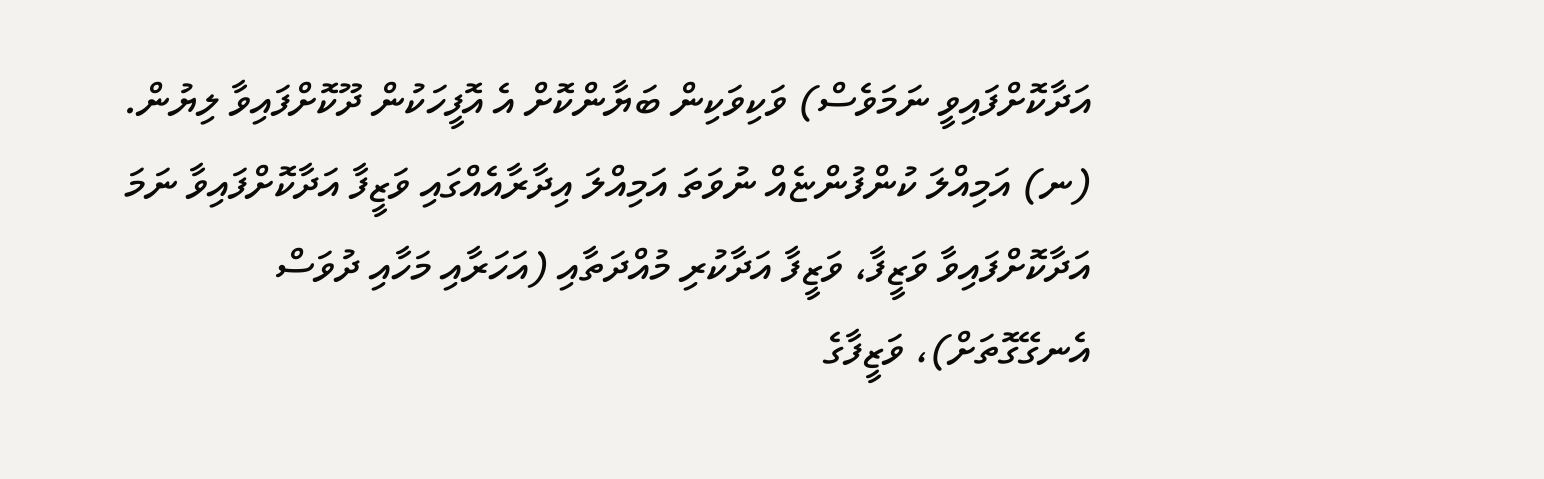އަދާކޮށްފައިވީ ނަމަވެސް) ވަކިވަކިން ބަޔާންކޮށް އެ އޮފީހަކުން ދޫކޮށްފައިވާ ލިޔުން. (ނ) އަމިއްލަ ކުންފުންޏެއް ނުވަތަ އަމިއްލަ އިދާރާއެއްގައި ވަޒީފާ އަދާކޮށްފައިވާ ނަމަ އަދާކޮށްފައިވާ ވަޒީފާ، ވަޒީފާ އަދާކުރި މުއްދަތާއި (އަހަރާއި މަހާއި ދުވަސް އެނގޭގޮތަށް)، ވަޒީފާގެ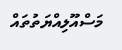މަސްއޫލިއްޔަތުތައް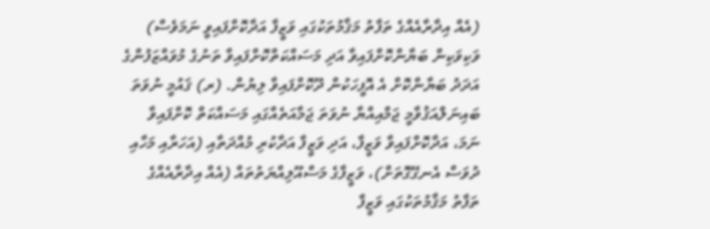(އެއް އިދާރާއެއްގެ ތަފާތު މަޤާމުތަކުގައި ވަޒީފާ އަދާކޮށްފައިވީ ނަމަވެސް) ވަކިވަކިން ބަޔާންކޮށްފައިވާ އަދި މަސައްކަތްކޮށްފައިވާ ތަނުގެ މުވައްޒަފުންގެ އަދަދު ބަޔާންކޮށް އެ އޮފީހަކުން ދޫކޮށްފައިވާ ލިޔުން. (ރ) ޤައުމީ ނުވަތަ ބައިނަލްއަޤުވާމީ ޖަމްއިއްޔާ ނުވަތަ ޖަމާއަތެއްގައި މަސައްކަތް ކޮށްފައިވާ ނަމަ، އަދާކޮށްފައިވާ ވަޒީފާ، އަދި ވަޒީފާ އަދާކުރި މުއްދަތާއި (އަހަރާއި މަހާއި ދުވަސް އެނގޭގޮތަށް)، ވަޒީފާގެ މަސްއޫލިއްޔަތުތައް (އެއް އިދާރާއެއްގެ ތަފާތު މަޤާމުތަކުގައި ވަޒީފާ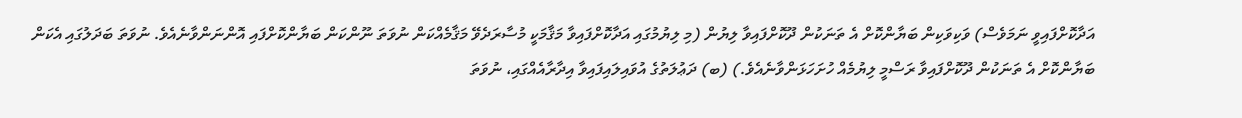އަދާކޮށްފައިވީ ނަމަވެސް) ވަކިވަކިން ބަޔާންކޮށް އެ ތަނަކުން ދޫކޮށްފައިވާ ލިޔުން (މި ލިޔުމުގައި އަދާކޮށްފައިވާ މަޤާމަކީ މުސާރަދެވޭ މަޤާމެއްކަން ނުވަތަ ނޫންކަން ބަޔާންކޮށްފައި އޮންނަންވާނެއެވެ. ނުވަތަ ބަދަލުގައި އެކަން ބަޔާންކޮށް އެ ތަނަކުން ދޫކޮށްފައިވާ ރަސްމީ ލިޔުމެއް ހުށަހަޅަންވާނެއެވެ.) (ބ) ދަޢުލަތުގެ އުވައިލައިފައިވާ އިދާރާއެއްގައި، ނުވަތަ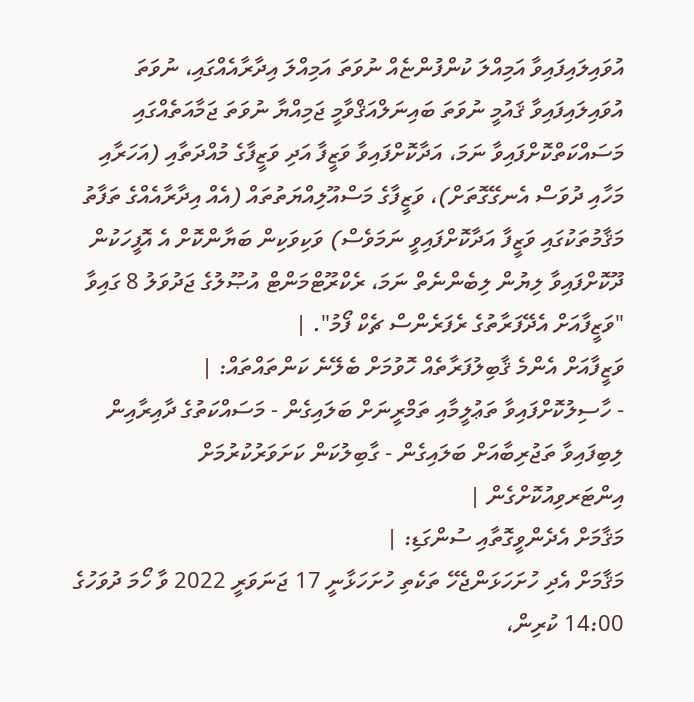އުވައިލައިފައިވާ އަމިއްލަ ކުންފުންޏެއް ނުވަތަ އަމިއްލަ އިދާރާއެއްގައި، ނުވަތަ އުވައިލައިފައިވާ ޤައުމީ ނުވަތަ ބައިނަލްއަޤްވާމީ ޖަމިއްޔާ ނުވަތަ ޖަމާއަތެއްގައި މަސައްކަތްކޮށްފައިވާ ނަމަ، އަދާކޮށްފައިވާ ވަޒީފާ އަދި ވަޒީފާގެ މުއްދަތާއި (އަހަރާއި މަހާއި ދުވަސް އެނގޭގޮތަށް)، ވަޒީފާގެ މަސްއޫލިއްޔަތުތައް (އެއް އިދާރާއެއްގެ ތަފާތު މަޤާމުތަކުގައި ވަޒީފާ އަދާކޮށްފައިވީ ނަމަވެސް) ވަކިވަކިން ބަޔާންކޮށް އެ އޮފީހަކުން ދޫކޮށްފައިވާ ލިޔުން ލިބެންނެތް ނަމަ، ރެކްރޫޓްމަންޓް އުޞޫލުގެ ޖަދުވަލު 8 ގައިވާ "ވަޒީފާއަށް އެދޭފަރާތުގެ ރެފަރެންސް ޗެކް ފޯމު". |
ވަޒީފާއަށް އެންމެ ޤާބިލުފަރާތެއް ހޮވުމަށް ބެލޭނެ ކަންތައްތައް: |
- ހާސިލުކޮށްފައިވާ ތަޢުލީމާއި ތަމްރީނަށް ބަލައިގެން - މަސައްކަތުގެ ދާއިރާއިން ލިބިފައިވާ ތަޖުރިބާއަށް ބަލައިގެން - ގާބިލުކަން ކަށަވަރުކުރުމަށް އިންޓަރވިއުކޮށްގެން |
މަޤާމަށް އެދެންވީގޮތާއި ސުންގަޑި: |
މަޤާމަށް އެދި ހުށަހަޅަންޖެހޭ ތަކެތި ހުށަހަޅާނީ 17 ޖަނަވަރީ 2022 ވާ ހޯމަ ދުވަހުގެ 14:00 ކުރިން،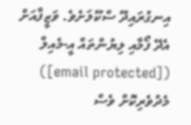އިނގުރައިދޫ ސްކޫލަށެވެ. ވަޒީފާއަށް އެދޭ ފޯމާއި ލިޔުންތައް އީ-މެއިލް ([email protected]) މެދުވެރިކޮށް ވެސް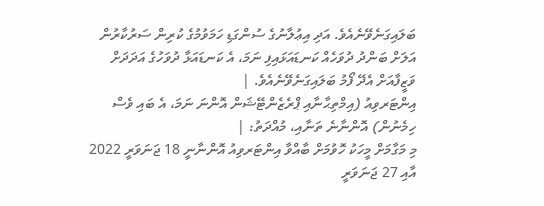ބަލައިގަނެވޭނެއެވެ. އަދި އިޢުލާނުގެ ސުންގަޑި ހަމަވުމުގެ ކުރިން ސަރުކާރުން އަލަށް ބަންދު ދުވަހެއް ކަނޑައަޅައިފި ނަމަ، އެ ކަނޑައަޅާ ދުވަހުގެ އަދަދަށް ވަޒީފާއަށް އެދޭ ފޯމު ބަލައިގަނެވޭނެއެވެ. |
އިންޓަރވިއު (އިމްތިޙާނާއި ޕްރެޒެންޓޭޝަން އޮންނަ ނަމަ، އެ ބައި ވެސް ހިމެނުން) އޮންނާނެ ތަނާއި، މުއްދަތު: |
މި މަގާމަށް މީހަކު ހޮވުމަށް ބާއްވާ އިންޓަރވިއު އޮންނާނީ 18 ޖަނަވަރީ 2022 އާއި 27 ޖަނަވަރީ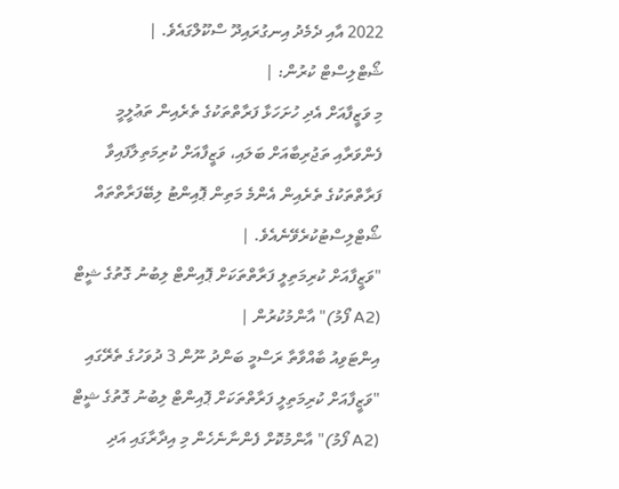2022 އާއި ދެމެދު އިނގުރައިދޫ ސްކޫލްގައެވެ. |
ޝޯޓްލިސްޓް ކުރުން: |
މި ވަޒީފާއަށް އެދި ހުށަހަޅާ ފަރާތްތަކުގެ ތެރެއިން ތަޢުލީމީ ފެންވަރާއި ތަޖުރިބާއަށް ބަލައި، ވަޒީފާއަށް ކުރިމަތިލާފައިވާ ފަރާތްތަކުގެ ތެރެއިން އެންމެ މަތިން ޕޮއިންޓު ލިބޭފަރާތްތައް ޝޯޓްލިސްޓުކުރެވޭނެއެވެ. |
"ވަޒީފާއަށް ކުރިމަތިލީ ފަރާތްތަކަށް ޕޮއިންޓް ލިބުނު ގޮތުގެ ޝީޓް (A2 ފޯމު)" އާންމުކުރުން |
އިންޓަވިއު ބާއްވާތާ ރަސްމީ ބަންދު ނޫން 3 ދުވަހުގެ ތެރޭގައި "ވަޒީފާއަށް ކުރިމަތިލީ ފަރާތްތަކަށް ޕޮއިންޓް ލިބުނު ގޮތުގެ ޝީޓް (A2 ފޯމު)" އާންމުކޮށް ފެންނާނެހެން މި އިދާރާގައި އަދި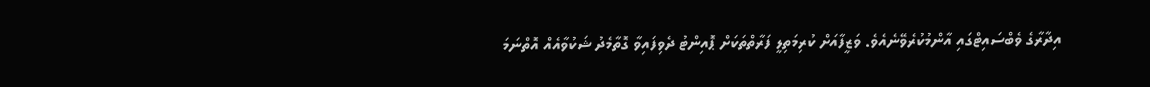އިދާރާގެ ވެބްސައިޓްގައި އާންމުކުރެވޭނެއެވެ. ވަޒީފާއަށް ކުރިމަތިލީ ފަރާތްތަކަށް ޕޮއިންޓު ދެވިފައިވާ ގޮތާމެދު ޝަކުވާއެއް އޮތްނަމަ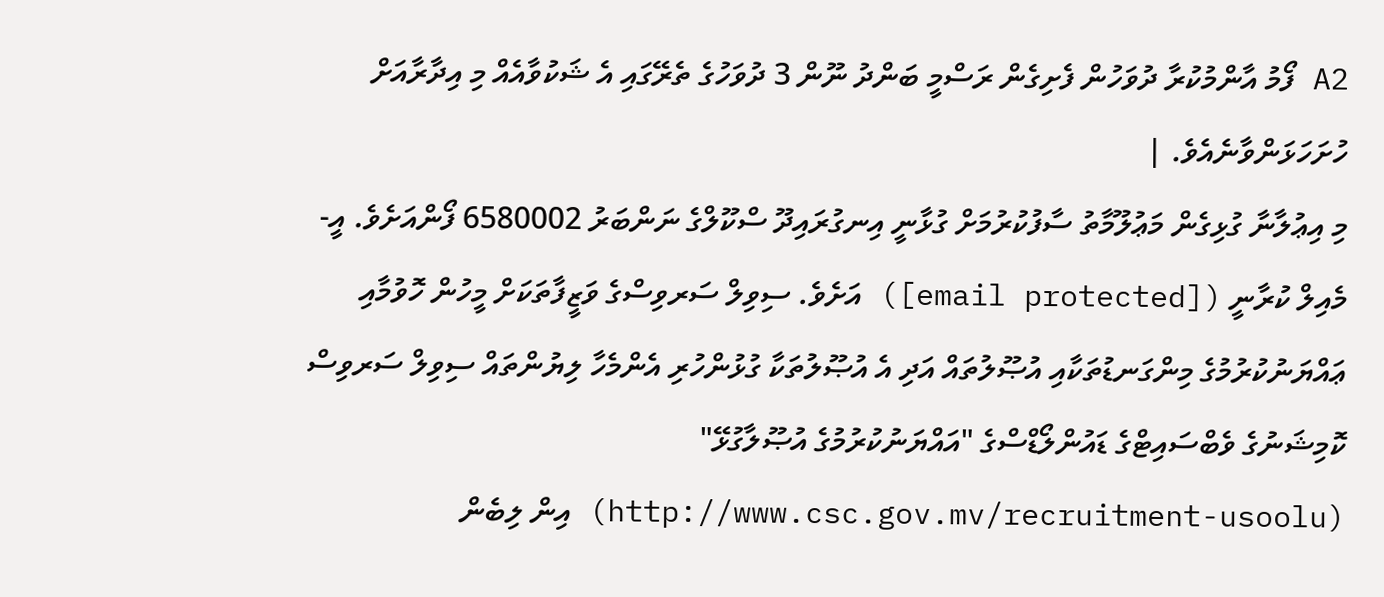A2 ފޯމު އާންމުކުރާ ދުވަހުން ފެށިގެން ރަސްމީ ބަންދު ނޫން 3 ދުވަހުގެ ތެރޭގައި އެ ޝަކުވާއެއް މި އިދާރާއަށް ހުށަހަޅަންވާނެއެވެ. |
މި އިޢުލާނާ ގުޅިގެން މަޢުލޫމާތު ސާފުކުރުމަށް ގުޅާނީ އިނގުރައިދޫ ސްކޫލްގެ ނަންބަރު 6580002 ފޯންއަށެވެ. އީ-މެއިލް ކުރާނީ ([email protected]) އަށެވެ. ސިވިލް ސަރވިސްގެ ވަޒީފާތަކަށް މީހުން ހޮވުމާއި ޢައްޔަނުކުރުމުގެ މިންގަނޑުތަކާއި އުޞޫލުތައް އަދި އެ އުޞޫލުތަކާ ގުޅުންހުރި އެންމެހާ ލިޔުންތައް ސިވިލް ސަރވިސް ކޮމިޝަނުގެ ވެބްސައިޓްގެ ޑައުންލޯޑްސްގެ "އައްޔަނުކުރުމުގެ އުޞޫލާގުޅޭ" (http://www.csc.gov.mv/recruitment-usoolu) އިން ލިބެން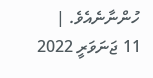ހުންނާނެއެވެ. |
11 ޖަނަވަރީ 2022